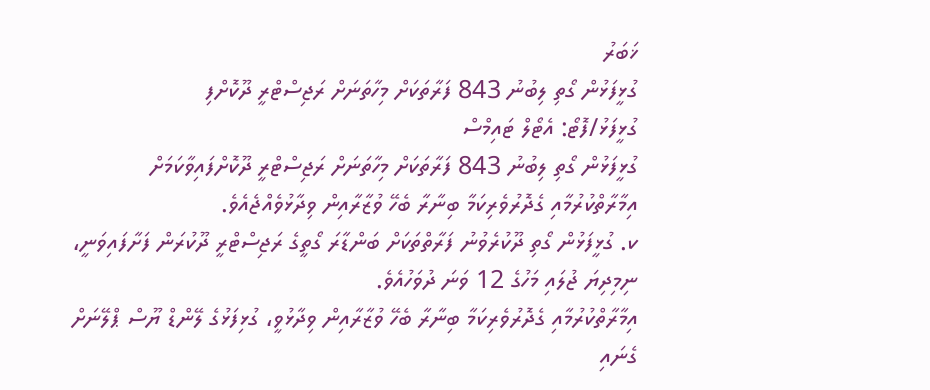ޚަބަރު
ގުޅީފަޅުން ގޯތި ލިބުނު 843 ފަރާތަކަށް މިހާތަނަށް ރަޖިސްޓްރީ ދޫކޮށްފި
ގުޅީފަޅު/ފޮޓޯ: އެޓޯލް ޓައިމްސް
ގުޅީފަޅުން ގޯތި ލިބުނު 843 ފަރާތަކަށް މިހާތަނަށް ރަޖިސްޓްރީ ދޫކޮށްފައިވާކަމަށް އިމާރާތްކުރުމާއި ގެދޮރުވެރިކަމާ ބިނާރާ ބެހޭ ވުޒާރާއިން ވިދާޅުވެއްޖެއެވެ.
ކ. ގުޅީފަޅުން ގޯތި ދޫކުރެވުނު ފަރާތްތަކަށް ބަންޑާރަ ގޯތީގެ ރަޖިސްޓްރީ ދޫކުރަން ފަށާފައިވަނީ، ނިމިދިޔަ ޖުލައި މަހުގެ 12 ވަނަ ދުވަހުއެވެ.
އިމާރާތްކުރުމާއި ގެދޮރުވެރިކަމާ ބިނާރާ ބެހޭ ވުޒާރާއިން ވިދާޅުވީ، ގުޅިފަޅުގެ ލޭންޑް ޔޫސް ޕްލޭނަށް ގެނައި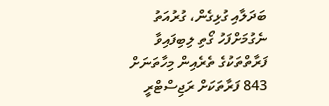ބަދަލާއި ގުޅިގެން، ގުރުއަތު ނެގުމަށްފަހު ގޯތި ލިބިފައިވާ ފަރާތްތަކުގެ ތެރެއިން މިހާތަނަށް 843 ފަރާތަކަށް ރަޖިސްޓްރީ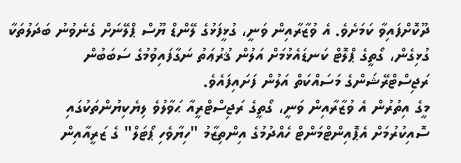ދޫކޮށްފައިވާ ކަމަށެވެ. އެ ވުޒާރާއިން ވަނީ، ގުޅީފަޅުގެ ލޭންޑް ޔޫސް ޕްލޭނަށް ގެނެވުނު ބަދަލުތަކާ ގުޅިގެން، ގޯތީގެ ޕްލޮޓް ކަނޑައެޅުމަށް އަލުން ޤުރުޢަތު ނަގާފައިވުމުގެ ސަބަބުން ރަޖިސްޓްރޭޝަންގެ މަސައްކަތް އަލުން ފަށައިފައެވެ.
މީގެ އިތުރުން އެ ވުޒާރާއިން ވަނީ، ގޯތީގެ ރަޖިސްޓްރީއާ ޙަވާލުވެ ލިޔެކިޔުންތަކުގައި ސޮއިކުރުމަށް އެޕޮއިންޓްމަންޓް ހެއްދުމުގެ އިންތިޒާމު "ހިޔާވެހި ޕޯޓަލް" ގެ ޒަރީއާއިން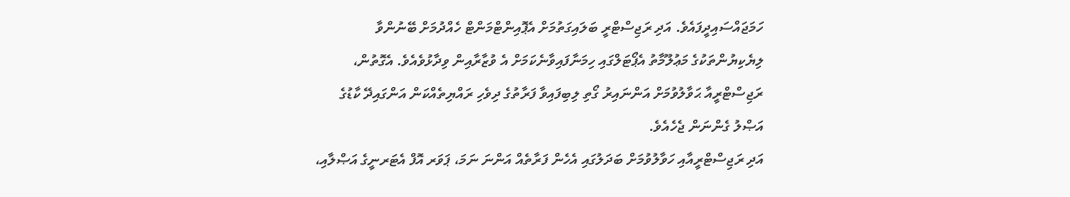ހަމަޖައްސައިދީފައެވެ. އަދި ރަޖިސްޓްރީ ބަލައިގަތުމަށް އެޕޮއިންޓްމަންޓް ހެއްދުމަށް ބޭނުންވާ ލިޔެކިޔުންތަކުގެ މަޢުލޫމާތު އެޕޯޓަލްގައި ހިމަނާފައިވާނެކަމަށް އެ ވުޒާރާއިން ވިދާޅުވެއެވެ. އެގޮތުން، ރަޖިސްޓްރީއާ ޙަވާލުވުމަށް އަންނައިރު ގޯތި ލިބިފައިވާ ފަރާތުގެ ދިވެހި ރައްޔިތެއްކަން އަންގައިދޭ ކާޑުގެ އަޞްލު ގެންނަން ޖެހެއެވެ.
އަދި ރަޖިސްޓްރީއާއި ހަވާލުވުމަށް ބަދަލުގައި އެހެން ފަރާތެއް އަންނަ ނަމަ، ޕަވަރ އޮފް އެޓަރނީގެ އަޞްލާއި،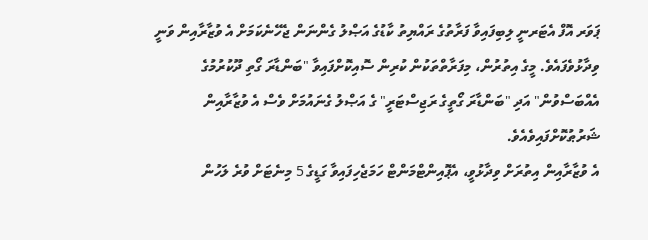ޕަވަރ އޮފް އެޓަރނީ ލިބިފައިވާ ފަރާތުގެ ރައްޔިތު ކާޑުގެ އަޞްލު ގެންނަން ޖެހޭނެކަމަށް އެ ވުޒާރާއިން ވަނީ ވިދާޅުވެފައެވެ. މީގެ އިތުރުން، މިފަރާތްތަކުން ކުރިން ސޮއިކޮށްފައިވާ "ބަންޑާރަ ގޯތި ދޫކުރުމުގެ އެއްބަސްވުން" އަދި "ބަންޑާރަ ގޯތީގެ ރަޖިސްޓަރީ" ގެ އަޞްލު ގެނައުމަށް ވެސް އެ ވުޒާރާއިން ޝަރުޠުކޮށްފައިވެއެވެ.
އެ ވުޒާރާއިން އިތުރަށް ވިދާޅުވީ، އެޕޮއިންޓްމަންޓް ހަމަޖެހިފައިވާ ގަޑީގެ 5 މިނެޓަށް ވުރެ ލަހުން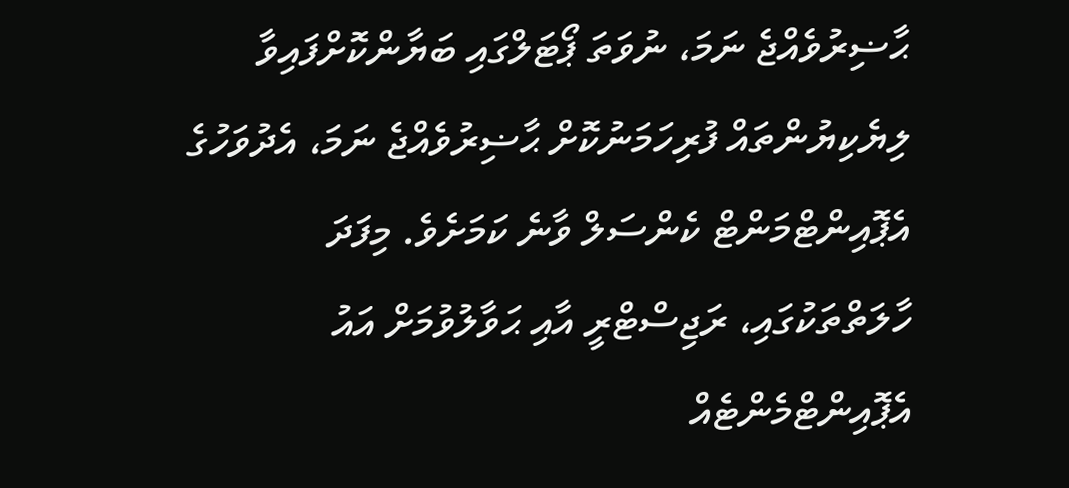ޙާޟިރުވެއްޖެ ނަމަ، ނުވަތަ ޕޯޓަލްގައި ބަޔާންކޮށްފައިވާ ލިޔެކިޔުންތައް ފުރިހަމަނުކޮށް ޙާޟިރުވެއްޖެ ނަމަ، އެދުވަހުގެ އެޕޮއިންޓްމަންޓް ކެންސަލް ވާނެ ކަމަށެވެ. މިފަދަ ހާލަތްތަކުގައި، ރަޖިސްޓްރީ އާއި ޙަވާލުވުމަށް އައު އެޕޮއިންޓްމެންޓެއް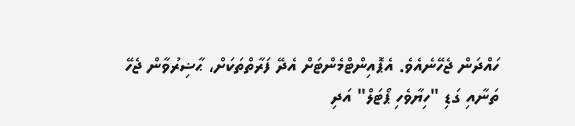ހައްދަން ޖެހޭނެއެވެ. އެޕޮއިންޓްމެންޓަށް އެދޭ ފަރާތްތަކަށް، ޙާޟިރުވާން ޖެހޭ ތަނާއި ގަޑި "ހިޔާވެހި ޕޯޓަލް" އަދި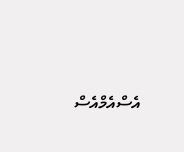އެސްއެމްއެސް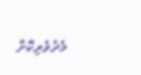މެދުވެރިކޮށް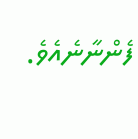ފެންނާނެއެވެ.